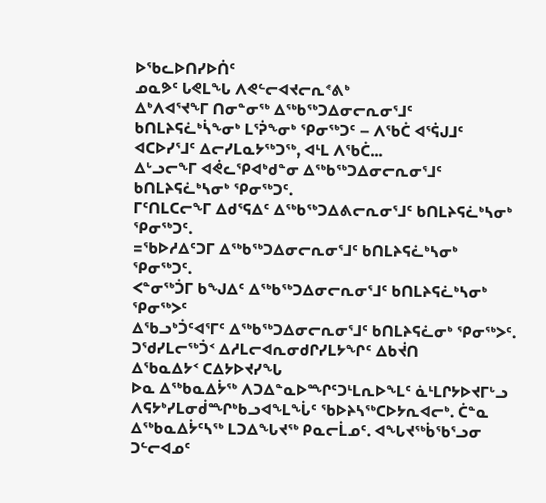ᐅᖃᓚᐅᑎᓯᐅᑏᑦ
ᓄᓇᕗᑦ ᒐᕙᒪᖓ ᐱᕙᓪᓕᐊᔪᓕᕆᕝᕕᒃ
ᐃᒃᐱᐊᕐᔪᖕᒥ ᑎᓂᓐᓂᖅ ᐃᖅᑲᖅᑐᐃᓂᓕᕆᓂᕐᒧᑦ ᑲᑎᒪᔨᕋᓛᒃᓵᖕᓂᒃ ᒪᕐᕉᖕᓂᒃ ᕿᓂᖅᑐᑦ – ᐱᖃᑖ ᐊᕐᕌᒍᒧᑦ ᐊᑕᐅᓯᕐᒧᑦ ᐃᓕᓯᒪᓇᔭᖅᑐᖅ, ᐊᒻᒪ ᐱᖃᑖ...
ᐃᒡᓗᓕᖕᒥ ᐊᕚᓚᕿᐊᒃᑯᓐᓂ ᐃᖅᑲᖅᑐᐃᓂᓕᕆᓂᕐᒧᑦ ᑲᑎᒪᔨᕋᓛᒃᓴᓂᒃ ᕿᓂᖅᑐᑦ.
ᒥᑦᑎᒪᑕᓕᖕᒥ ᐃᑯᕐᕋᐃᑦ ᐃᖅᑲᖅᑐᐃᕕᓕᕆᓂᕐᒧᑦ ᑲᑎᒪᔨᕋᓛᒃᓴᓂᒃ ᕿᓂᖅᑐᑦ.
=ᖃᐅᓱᐃᑦᑐᒥ ᐃᖅᑲᖅᑐᐃᓂᓕᕆᓂᕐᒧᑦ ᑲᑎᒪᔨᕋᓛᒃᓴᓂᒃ ᕿᓂᖅᑐᑦ.
ᐸᓐᓂᖅᑑᒥ ᑲᖑᐃᑦ ᐃᖅᑲᖅᑐᐃᓂᓕᕆᓂᕐᒧᑦ ᑲᑎᒪᔨᕋᓛᒃᓴᓂᒃ ᕿᓂᖅᐳᑦ
ᐃᖃᓗᒃᑑᑦᐊᕐᒥᑦ ᐃᖅᑲᖅᑐᐃᓂᓕᕆᓂᕐᒧᑦ ᑲᑎᒪᔨᕋᓛᓂᒃ ᕿᓂᖅᐳᑦ.
ᑐᖁᓯᒪᓕᖅᑑᑉ ᐃᓱᒪᓕᐊᕆᓂᑯᒋᓯᒪᔭᖏᑦ ᐃᑲᔫᑎ
ᐃᖃᓇᐃᔭᑉ ᑕᐃᔭᐅᔪᓯᖓ
ᐅᓇ ᐃᖅᑲᓇᐃᔮᖅ ᐱᑐᐃᓐᓇᐅᙱᑦᑐᒻᒪᕆᐅᖕᒪᑦ ᓈᒻᒪᒋᔭᐅᔪᒥᒡᓗ ᐱᕋᔭᒃᓯᒪᓂᑰᙱᒃᑲᓗᐊᖕᒪᖔᑦ ᖃᐅᔨᓴᖅᑕᐅᔭᕆᐊᓕᒃ. ᑖᓐᓇ ᐃᖅᑲᓇᐃᔮᑦᓴᖅ ᒪᑐᐃᖓᔪᖅ ᑭᓇᓕᒫᓄᑦ. ᐊᖓᔪᖅᑳᖃᕐᓗᓂ ᑐᓪᓕᐊᓄᑦ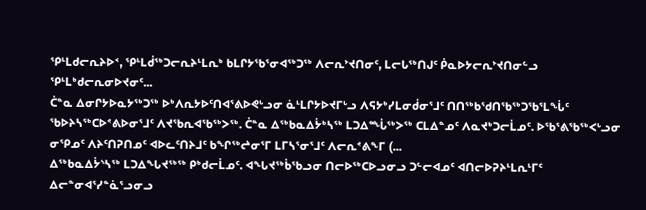ᕿᒻᒪᑯᓕᕆᔨᐅᑉ, ᕿᒻᒪᑰᖅᑐᓕᕆᔨᒻᒪᕆᒃ ᑲᒪᒋᔭᖃᕐᓂᐊᖅᑐᖅ ᐱᓕᕆᔾᔪᑎᓂᑦ, ᒪᓕᒐᖅᑎᒍᑦ ᑮᓇᐅᔭᓕᕆᔾᔪᑎᓂᓪᓗ ᕿᒻᒪᒃᑯᓕᕆᓂᐅᔪᓂᑦ...
ᑖᓐᓇ ᐃᓂᒋᔭᐅᓇᔭᖅᑐᖅ ᐅᒃᐱᕆᔭᐅᑦᑎᐊᕐᕕᐅᕙᒡᓗᓂ ᓈᒻᒪᒋᔭᐅᔪᒥᒡᓗ ᐱᕋᔭᒃᓯᒪᓂᑰᓂᕐᒧᑦ ᑎᑎᖅᑲᖁᑎᖃᖅᑐᖃᕐᒪᖔᑦ ᖃᐅᔨᓴᖅᑕᐅᕝᕕᐅᓂᕐᒧᑦ ᐱᔪᖃᕆᐊᖃᖅᐳᖅ. ᑖᓐᓇ ᐃᖅᑲᓇᐃᔮᒃᓴᖅ ᒪᑐᐃᙶᖅᐳᖅ ᑕᒪᐃᓐᓄᑦ ᐱᓇᔪᒃᑐᓕᒫᓄᑦ. ᐅᖃᕐᕕᖃᖅᐸᒡᓗᓂ ᓂᕿᓄᑦ ᐱᔨᑦᑎᕈᑎᓄᑦ ᐊᐅᓚᑦᑎᔨᒧᑦ ᑲᖏᖅᖠᓂᕐᒥ ᒪᒥᓴᕐᓂᕐᒧᑦ ᐱᓕᕆᕝᕕᖕᒥ (...
ᐃᖅᑲᓇᐃᔮᔅᓴᖅ ᒪᑐᐃᖓᔪᖅᖅ ᑭᒃᑯᓕᒫᓄᑦ. ᐊᖓᔪᖅᑳᖃᓗᓂ ᑎᓕᐅᖅᑕᐅᓗᓂᓗ ᑐᓪᓕᐊᓄᑦ ᐊᑎᓕᐅᕈᔨᒻᒪᕆᒻᒥᑦ ᐃᓕᓐᓂᐊᕐᓯᓐᓈᕐᓗᓂᓗ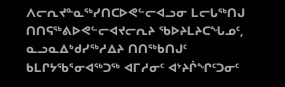ᐱᓕᕆᔪᓐᓇᖅᓯᑎᑕᐅᕙᓪᓕᐊᓗᓂ ᒪᓕᒐᖅᑎᒍ ᑎᑎᕋᖅᕕᐅᕙᓪᓕᐊᔪᓕᕆᔨ ᖃᐅᔨᒪᔨᑕᖓᓄᑦ, ᓇᓗᓇᐃᒃᑯᓯᖅᓱᐃᔨ ᑎᑎᖅᑲᑎᒍᑦ ᑲᒪᒋᔭᖃᕐᓂᐊᖅᑐᖅ ᐊᒥᓱᓂᑦ ᐊᔾᔨᒌᖏᑦᑐᓂᑦ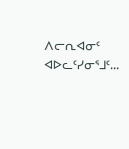ᐱᓕᕆᐊᓂᑦ ᐊᐅᓚᑦᓯᓂᕐᒧᑦ...